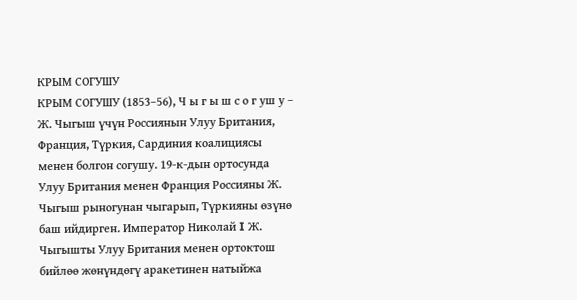КРЫМ СОГУШУ
КРЫМ СОГУШУ (1853–56), Ч ы г ы ш с о г уш у – Ж. Чыгыш үчүн Россиянын Улуу Британия, Франция, Түркия, Сардиния коалициясы менен болгон согушу. 19-к-дын ортосунда Улуу Британия менен Франция Россияны Ж. Чыгыш рыногунан чыгарып, Түркияны өзүнө баш ийдирген. Император Николай I Ж. Чыгышты Улуу Британия менен ортоктош бийлөө жөнүндөгү аракетинен натыйжа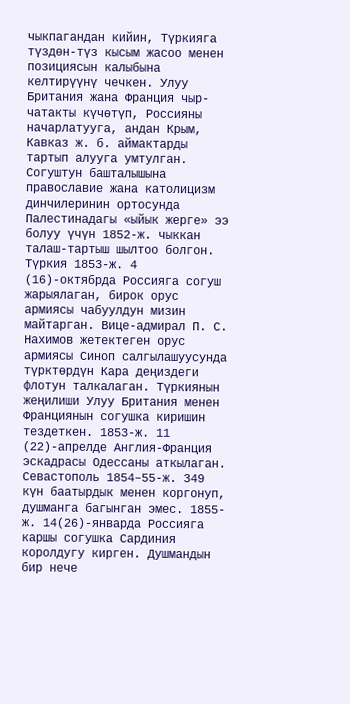чыкпагандан кийин, Түркияга түздөн-түз кысым жасоо менен позициясын калыбына келтирүүнү чечкен. Улуу Британия жана Франция чыр-чатакты күчөтүп, Россияны начарлатууга, андан Крым, Кавказ ж. б. аймактарды тартып алууга умтулган. Согуштун башталышына православие жана католицизм динчилеринин ортосунда Палестинадагы «ыйык жерге» ээ болуу үчүн 1852-ж. чыккан талаш-тартыш шылтоо болгон. Түркия 1853-ж. 4 (16)-октябрда Россияга согуш жарыялаган, бирок орус армиясы чабуулдун мизин майтарган. Вице-адмирал П. С. Нахимов жетектеген орус армиясы Синоп салгылашуусунда түрктөрдүн Кара деңиздеги флотун талкалаган. Түркиянын жеңилиши Улуу Британия менен Франциянын согушка киришин тездеткен. 1853-ж. 11 (22)-апрелде Англия-Франция эскадрасы Одессаны аткылаган. Севастополь 1854–55-ж. 349 күн баатырдык менен коргонуп, душманга багынган эмес. 1855-ж. 14(26)-январда Россияга каршы согушка Сардиния королдугу кирген. Душмандын бир нече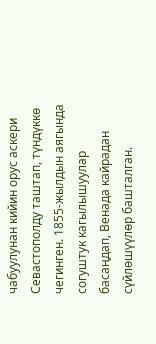чабуулунан кийин орус аскери Севастополду таштап, түндүккө чегинген. 1855-жылдын аягында согуштук кагылышуулар басаңдап, Венада кайрадан сүйлөшүүлөр башталган.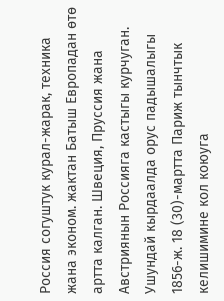Россия согуштук курал-жарак, техника жана эконом. жактан Батыш Европадан өтө артта калган. Швеция, Пруссия жана Австриянын Россияга кастыгы курчуган. Ушундай кырдаалда орус падышалыгы 1856-ж. 18 (30)-мартта Париж тынчтык келишимине кол коюуга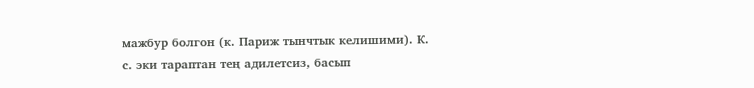мажбур болгон (к. Париж тынчтык келишими). К. с. эки тараптан тең адилетсиз, басып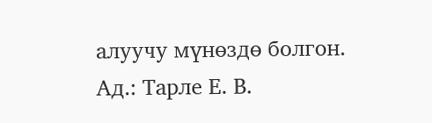алуучу мүнөздө болгон.
Ад.: Тарле Е. В.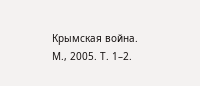Крымская война. М., 2005. Т. 1–2.